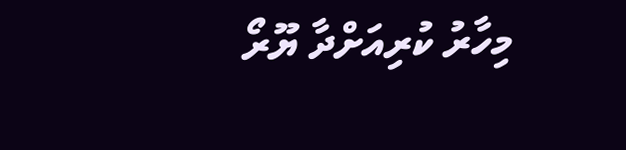މިހާރު ކުރިއަށްދާ ޔޫރޯ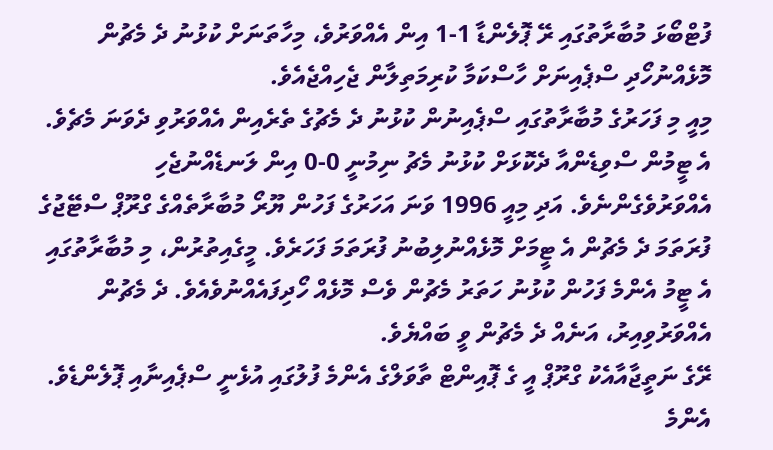ފުޓްބޯޅަ މުބާރާތުގައި ރޭ ޕޮލެންޑާ 1-1 އިން އެއްވަރުވެ، މިހާތަނަށް ކުޅުނު ދެ މެޗުން މޮޅެއްނުހޯދި ސްޕެއިނަށް ހާސްކަމާ ކުރިމަތިލާން ޖެހިއްޖެއެވެ.
މިއީ މި ފަހަރުގެ މުބާރާތުގައި ސްޕެއިނުން ކުޅުނު ދެ މެޗުގެ ތެރެއިން އެއްވަރުވި ދެވަނަ މެޗެވެ. އެ ޓީމުން ސްވިޑެންއާ ދެކޮޅަށް ކުޅުނު މެޗު ނިމުނީ 0-0 އިން ލަނޑެއްނުޖެހި އެއްވަރުވެގެންނެވެ. އަދި މިއީ 1996 ވަނަ އަހަރުގެ ފަހުން ޔޫރޯ މުބާރާތެއްގެ ގްރޫޕް ސްޓޭޖުގެ ފުރަތަމަ ދެ މެޗުން އެ ޓީމަށް މޮޅެއްނުލިބުނު ފުރަތަމަ ފަހަރެވެ. މީގެއިތުރުން، މި މުބާރާތުގައި އެ ޓީމު އެންމެ ފަހުން ކުޅުނު ހަތަރު މެޗުން ވެސް މޮޅެއް ހޯދިފައެއްނުވެއެވެ. ދެ މެޗުން އެއްވަރުވިއިރު، އަނެއް ދެ މެޗުން ވީ ބައްޔެވެ.
ރޭގެ ނަތީޖާއާއެކު ގްރޫޕް އީ ގެ ޕޮއިންޓް ތާވަލްގެ އެންމެ ފުލުގައި އުޅެނީ ސްޕެއިނާއި ޕޮލެންޑެވެ. އެންމެ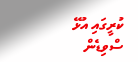ކުރީގައި އުޅޭ ސްވިޑެން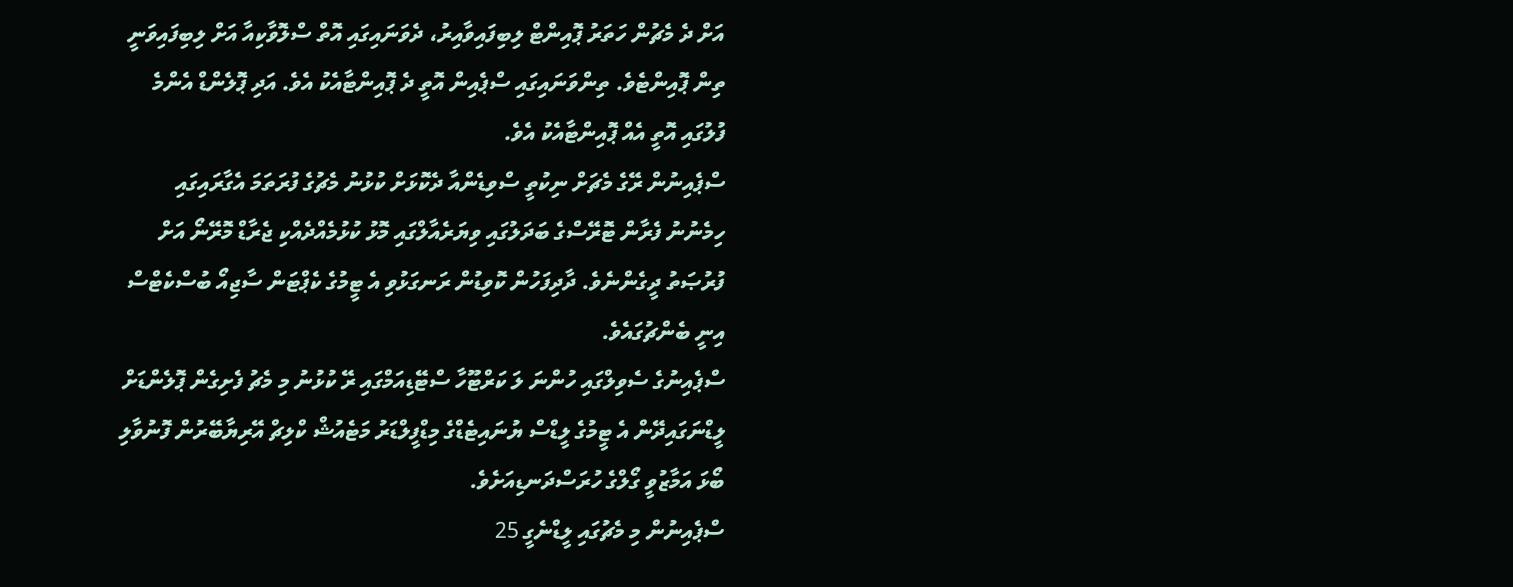އަށް ދެ މެޗުން ހަތަރު ޕޮއިންޓް ލިބިފައިވާއިރު، ދެވަނައިގައި އޮތް ސްލޮވާކިއާ އަށް ލިބިފައިވަނީ ތިން ޕޮއިންޓެވެ. ތިންވަނައިގައި ސްޕެއިން އޮތީ ދެ ޕޮއިންޓާއެކު އެވެ. އަދި ޕޮލެންޑް އެންމެ ފުލުގައި އޮތީ އެއް ޕޮއިންޓާއެކު އެވެ.
ސްޕެއިނުން ރޭގެ މެޗަށް ނިކުތީ ސްވިޑެންއާ ދެކޮޅަށް ކުޅުނު މެޗުގެ ފުރަތަމަ އެގާރައިގައި ހިމެނުނު ފެރާން ޓޮރޭސްގެ ބަދަލުގައި ވިޔަރެއާލްގައި މޮޅު ކުޅުމެއްދެއްކި ޖެރާޑް މޮރޭނޯ އަށް ފުރުޞަތު ދީގެންނެވެ. ދާދިފަހުން ކޮވިޑުން ރަނގަޅުވި އެ ޓީމުގެ ކެޕްޓަން ސާޖިއޯ ބުސްކެޓްސް އިނީ ބެންޗުގައެވެ.
ސްޕެއިނުގެ ސެވިލްގައި ހުންނަ ލަ ކަރްޓޫހާ ސްޓޭޑިއަމްގައި ރޭ ކުޅުނު މި މެޗު ފެށިގެން ޕޮލެންޑަށް ލީޑްނަގައިދޭން އެ ޓީމުގެ ލީޑްސް ޔުނައިޓެޑްގެ މިޑްފީލްޑަރު މަޓެއުޝް ކްލިޗް އޭރިޔާބޭރުން ފޮނުވާލި ބޯޅަ އަމާޒުވީ ގޯލްގެ ހުރަސްދަނޑިއަށެވެ.
ސްޕެއިނުން މި މެޗުގައި ލީޑްނެގީ 25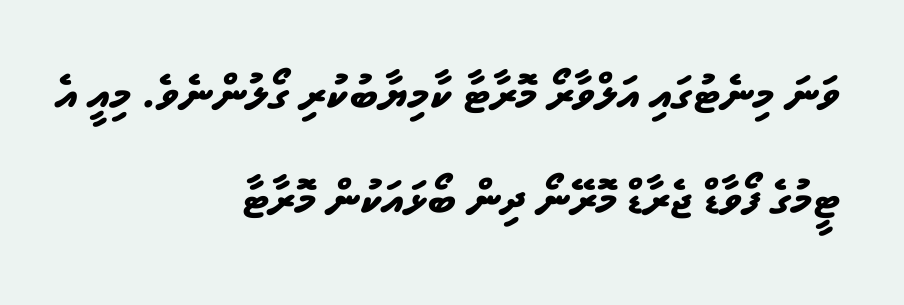ވަނަ މިނެޓުގައި އަލްވާރޯ މޮރާޓާ ކާމިޔާބުކުރި ގޯލުންނެވެ. މިއީ އެ ޓީމުގެ ފޯވާޑް ޖެރާޑް މޮރޭނޯ ދިން ބޯޅައަކުން މޮރާޓާ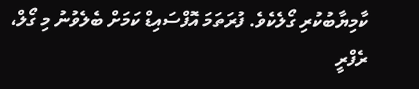ކާމިޔާބުކުރި ގޯލެކެވެ. ފުރަތަމަ އޮފްސައިޑް ކަމަށް ބެލެވުނު މި ގޯލް، ރެފްރީ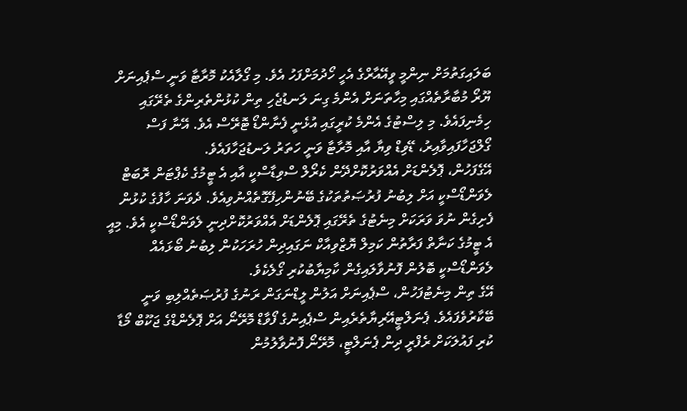ބަލައިގަތުމަށް ނިންމީ ވީއޭއާރްގެ އެހީ ހޯދުމަށްފަހު އެވެ. މި ގޯލާއެކު މޮރާޓާ ވަނީ ސްޕެއިނަށް ޔޫރޯ މުބާރާތެއްގައި މިހާތަނަށް އެންމެ ގިނަ ލަނޑުޖެހި ތިން ކުޅުންތެރިންގެ ތެރޭގައި ހިމެނިފައެވެ. މި ލިސްޓުގެ އެންމެ ކުރީގައި އުޅެނީ ފެނާންޑޯ ޓޮރޭސް އެވެ. އޭނާ ފަސް ގޯލްޖަހާފައިވާއިރު، ޑޭވިޑް ވިޔާ އާއި މޮރާޓާ ވަނީ ހަތަރު ލަނޑުޖަހާފައެވެ.
އޭގެފަހުން، ޕޮލެންޑަށް އެއްވަރުކޮށްދޭން ކެރޯލް ސްވިޑާސްކީ އާއި އެ ޓީމުގެ ކެޕްޓަން ރޮބަޓް ލެވަންޑޯސްކީ އަށް ލިބުނު ފުރުޞަތުތަކުގެ ބޭނުންހިފޭގޮތެއްނުވިއެވެ. ދެވަނަ ހާފުގެ ކުޅުން ފެށިގެން ނުވަ ވަރަކަށް މިނެޓުގެ ތެރޭގައި ޕޮލެންޑަށް އެއްވަރުކޮށްދިނީ ލެވަންޑޯސްކީ އެވެ. މިއީ އެ ޓީމުގެ ކަނާތް ފަރާތުން ކަމިލް ޔޮޒްވިއާކް ނަގައިދިން ހުރަހަކުން ލިބުނު ބޯޅައެއް ލެވަންޑޯސްކީ ބޮލުން ފޮނުވާލައިގެން ކާމިޔާބުކުރި ގޯލެކެވެ.
އޭގެ ތިން މިނެޓުފަހުން، ސްޕެއިނަށް އަލުން ލީޑްނަގަން ރަނުގެ ފުރުޞަތެއްލިބި ވަނީ ބޭކާރުވެފައެވެ. ޕެނަލްޓީއޭރިޔާތެރެއިން ސްޕެއިނުގެ ފޯވާޑް މޮރޭނޯ އަށް ޕޮލެންޑްގެ ޖަކޫބް މޯޑާ ކުރި ފައުލަކަށް ރެފްރީ ދިން ޕެނަލްޓީ، މޮރޭނޯ ފޮނުވާލުމުން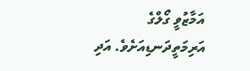އަމާޒުވީ ގޯލްގެ އަރިމަތީދަނޑިއަށެވެ. އަދި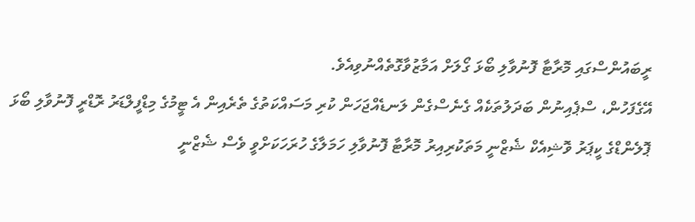ރީބައުންސްގައި މޮރާޓާ ފޮނުވާލި ބޯޅަ ގޯލަށް އަމާޒުވާގޮތެއްނުވިއެވެ.
އޭގެފަހުން، ސްޕެއިނުން ބަދަލުތަކެއް ގެނެސްގެން ލަނޑެއްޖަހަން ކުރި މަސައްކަތުގެ ތެރެއިން އެ ޓީމުގެ މިޑްފީލްޑަރު ރޮޑްރީ ފޮނުވާލި ބޯޅަ ޕޮލެންޑްގެ ކީޕަރު ވޮޝިއެކް ޝެޒްނީ މަތަކުރިއިރު މޮރާޓާ ފޮނުވާލި ހަމަލާގެ ހުރަހަކަށްވީ ވެސް ޝެޒްނީ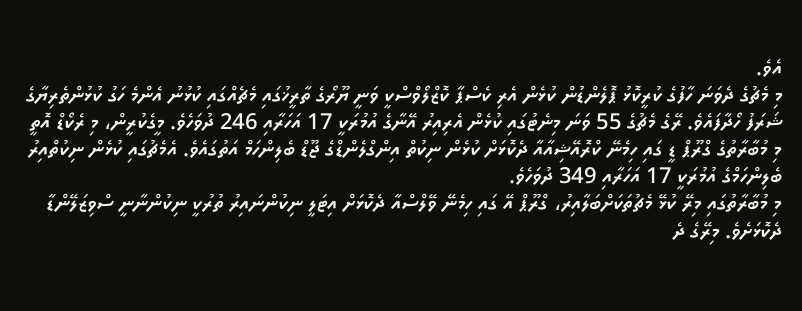އެވެ.
މި މެޗުގެ ދެވަނަ ހާފުގެ ކުރީކޮޅު ޕޮލެންޑުން ކުޅެން އެރި ކެސްޕާ ކޮޒްލޯވްސްކީ ވަނީ ޔޫރޯގެ ތާރީޚުގައި މެޗެއްގައި ކުޅުނު އެންމެ ހަގު ކުޅުންތެރިޔާގެ ޝަރަފު ހޯދާފައެވެ. ރޭގެ މެޗުގެ 55 ވަނަ މިނެޓުގައި ކުޅެން އެރިއިރު އޭނާގެ އުމުރަކީ 17 އަހަރާއި 246 ދުވަހެވެ. މީގެކުރީން، މި ރެކޯޑް އޮތީ މި މުބާރާތުގެ ގްރޫޕް ޑީ ގައި ހިމެނޭ ކްރޮއޭޝިއާއާ ދެކޮޅަށް ކުޅެން ނިކުތް އިންގްލެންޑްގެ ޖޫޑް ބެލިންހަމް އަތުގައެވެ. އެމެޗުގައި ކުޅެން ނިކުތްއިރު ބެލިންހަމްގެ އުމުރަކީ 17 އަހަރާއި 349 ދުވަހެވެ.
މި މުބާރާތުގައި މިރޭ ކުޅޭ މެޗުތަކަށްބަލާއިރު، ގްރޫޕް އޭ ގައި ހިމެނޭ ވޭލްސްއާ ދެކޮޅަށް އިޓަލީ ނިކުންނައިރު ތުރުކީ ނިކުންނާނީ ސްވިޒަލޭންޑާ ދެކޮޅަށެވެ. މިރޭގެ ދެ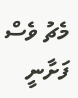މެޗު ވެސް ފަށާނީ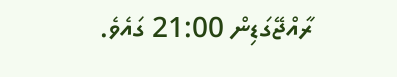ރާއްޖޭގަޑިން 21:00 ގައެވެ.